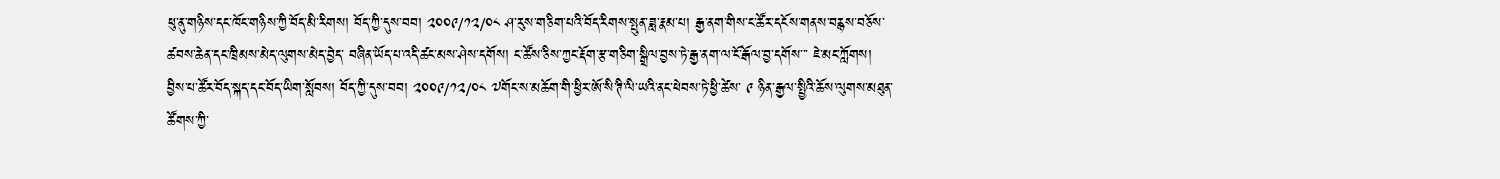ཕུ་ནུ་གཉིས་དང་ཁོང་གཉིས་ཀྱི་བོད་མི་རིགས། བོད་ཀྱི་དུས་བབ། ༢༠༠༩/༡༢/༠༨ ཤ་རུས་གཅིག་པའི་བོད་རིགས་སྤུན་ཟླ་རྣམ་པ། རྒྱ་ནག་གིས་ང་ཚོར་དངོས་གནས་བརྙས་བཅོས་ཚབས་ཆེན་དང་ཁྲིམས་མེད་ལུགས་མེད་བྱེད་ བཞིན་ཡོད་པ་འདི་ཚང་མས་ཤེས་དགོས། ང་ཚོས་ཅིས་ཀྱང་རྡོག་རྩ་གཅིག་སྒྲིལ་བྱས་ཏེ་རྒྱ་ནག་ལ་ངོ་རྒོལ་བྱ་དགོས་་་ ཇེ་མང་ཀློགས།
བྱིས་པ་ཚོར་བོད་སྐད་དང་བོད་ཡིག་སློབས། བོད་ཀྱི་དུས་བབ། ༢༠༠༩/༡༢/༠༨ ༧གོང་ས་མཆོག་གི་ཕྱིར་ཨོ་སི་ཊི་ལི་ཡའི་ནང་ཕེབས་ཏེ་ཕྱི་ཚེས་ ༩ ཉིན་རྒྱལ་སྤྱིའི་ཆོས་ལུགས་མཐུན་ཚོགས་ཀྱི་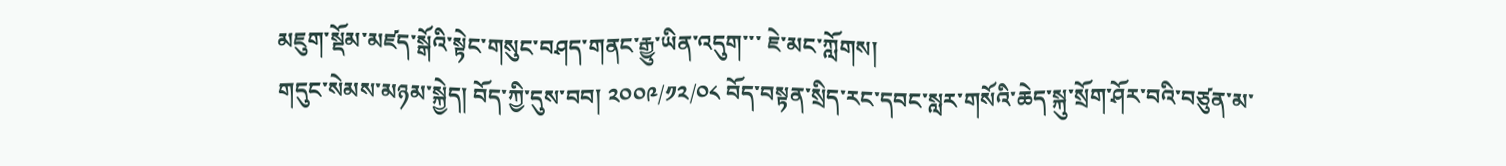མཇུག་སྡོམ་མཛད་སྒོའི་སྟེང་གསུང་བཤད་གནང་རྒྱུ་ཡིན་འདུག་་་ ཇེ་མང་ཀློགས།
གདུང་སེམས་མཉམ་སྐྱེད། བོད་ཀྱི་དུས་བབ། ༢༠༠༩/༡༢/༠༨ བོད་བསྟན་སྲིད་རང་དབང་སླར་གསོའི་ཆེད་སྐུ་སྲོག་ཤོར་བའི་བཙུན་མ་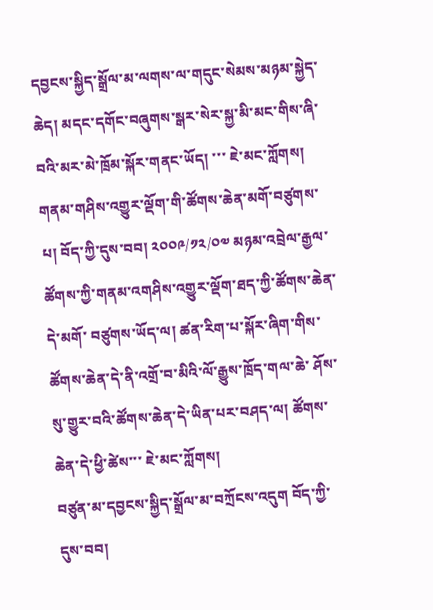དབྱངས་སྐྱིད་སྒྲོལ་མ་ལགས་ལ་གདུང་སེམས་མཉམ་སྐྱེད་ཆེད། མདང་དགོང་བཞུགས་སྒར་སེར་སྐྱ་མི་མང་གིས་ཞི་བའི་མར་མེ་ཁྲོམ་སྐོར་གནང་ཡོད། ་་་ ཇེ་མང་ཀློགས།
གནམ་གཤིས་འགྱུར་ལྡོག་གི་ཚོགས་ཆེན་མགོ་བཙུགས་པ། བོད་ཀྱི་དུས་བབ། ༢༠༠༩/༡༢/༠༧ མཉམ་འབྲེལ་རྒྱལ་ཚོགས་ཀྱི་གནམ་འགཤིས་འགྱུར་ལྡོག་ཐད་ཀྱི་ཚོགས་ཆེན་དེ་མགོ་ བཙུགས་ཡོད་ལ། ཚན་རིག་པ་སྐོར་ཞིག་གིས་ཚོགས་ཆེན་དེ་ནི་འགྲོ་བ་མིའི་ལོ་རྒྱུས་ཁྲོད་གལ་ཆེ་ ཤོས་སུ་གྱུར་བའི་ཚོགས་ཆེན་དེ་ཡིན་པར་བཤད་ལ། ཚོགས་ཆེན་དེ་ཕྱི་ཚེས་་་ ཇེ་མང་ཀློགས།
བཙུན་མ་དབྱངས་སྐྱིད་སྒྲོལ་མ་བཀྲོངས་འདུག བོད་ཀྱི་དུས་བབ།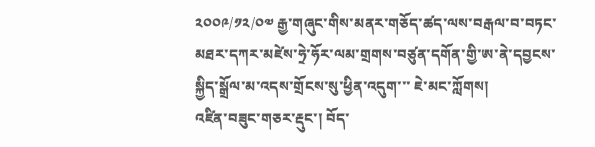༢༠༠༩/༡༢/༠༧ རྒྱ་གཞུང་གིས་མནར་གཅོད་ཚད་ལས་བརྒལ་བ་བཏང་མཐར་དཀར་མཛེས་ཧྲེ་ཧོར་ལམ་གྲགས་བཙུན་དགོན་གྱི་ཨ་ནེ་དབྱངས་སྐྱིད་སྒྲོལ་མ་འདས་གྲོངས་སུ་ཕྱིན་འདུག་་་ ཇེ་མང་ཀློགས།
འཛིན་བཟུང་གཅར་རྡུང་། བོད་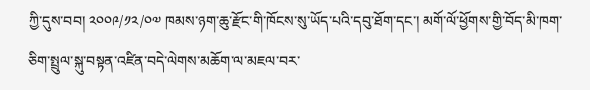ཀྱི་དུས་བབ། ༢༠༠༩/༡༢/༠༧ ཁམས་ཉག་ཆུ་རྫོང་གི་ཁོངས་སུ་ཡོད་པའི་དབུ་ཐོག་དང་། མགོ་ལོ་ཕྱོགས་གྱི་བོད་མི་ཁག་ཅིག་སྤྲུལ་སྐུ་བསྟན་འཛིན་བདེ་ལེགས་མཆོག་ལ་མཇལ་བར་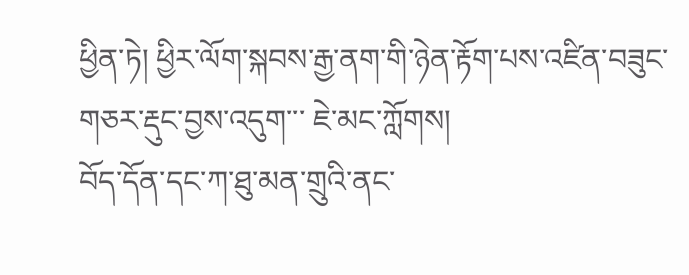ཕྱིན་ཏེ། ཕྱིར་ལོག་སྐབས་རྒྱ་ནག་གི་ཉེན་རྟོག་པས་འཛིན་བཟུང་གཅར་རྡུང་བྱས་འདུག་་་ ཇེ་མང་ཀློགས།
བོད་དོན་དང་ཀ་ཐུ་མན་གྲུའི་ནང་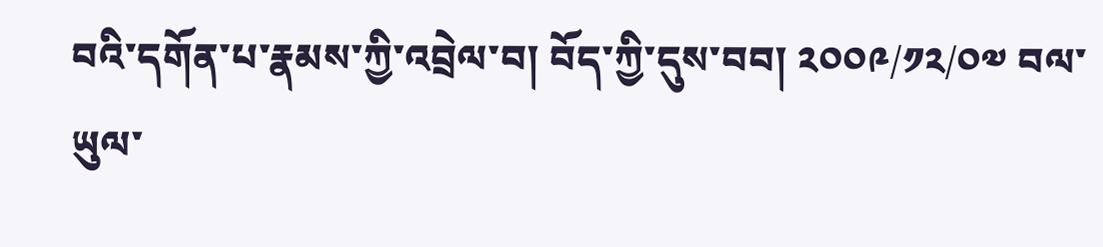བའི་དགོན་པ་རྣམས་ཀྱི་འབྲེལ་བ། བོད་ཀྱི་དུས་བབ། ༢༠༠༩/༡༢/༠༧ བལ་ཡུལ་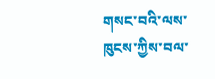གསང་བའི་ལས་ཁུངས་ཀྱིས་བལ་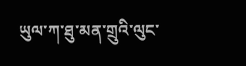ཡུལ་ཀ་ཐུ་མན་གྲུའི་ལུང་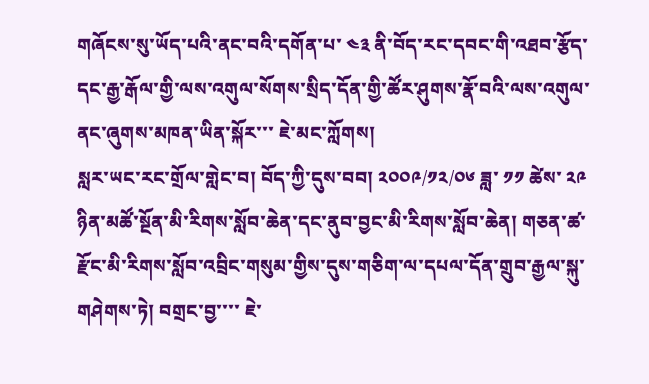གཞོངས་སུ་ཡོད་པའི་ནང་བའི་དགོན་པ་ ༤༣ ནི་བོད་རང་དབང་གི་འཐབ་རྩོད་དང་རྒྱ་རྒོལ་གྱི་ལས་འགུལ་སོགས་སྲིད་དོན་གྱི་ཚོར་ཤུགས་རྣོ་བའི་ལས་འགུལ་ནང་ཞུགས་མཁན་ཡིན་སྐོར་་་ ཇེ་མང་ཀློགས།
སླར་ཡང་རང་གྲོལ་གླེང་བ། བོད་ཀྱི་དུས་བབ། ༢༠༠༩/༡༢/༠༦ ཟླ་ ༡༡ ཚེས་ ༢༩ ཉིན་མཚོ་སྔོན་མི་རིགས་སློབ་ཆེན་དང་ནུབ་བྱང་མི་རིགས་སློབ་ཆེན། གཅན་ཚ་རྫོང་མི་རིགས་སློབ་འབྲིང་གསུམ་གྱིས་དུས་གཅིག་ལ་དཔལ་དོན་གྲུབ་རྒྱལ་སྐུ་གཤེགས་ཏེ། བགྲང་བྱ་་་་ ཇེ་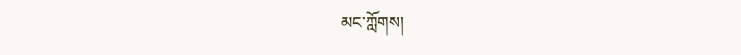མང་ཀློགས།